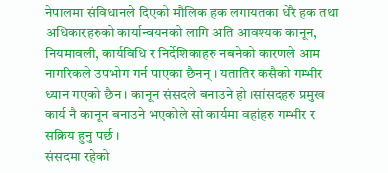नेपालमा संविधानले दिएको मौलिक हक लगायतका धेरै हक तथा अधिकारहरुको कार्यान्वयनको लागि अति आवश्यक कानून, नियमावली, कार्यविधि र निर्देशिकाहरु नबनेको कारणले आम नागरिकले उपभोग गर्न पाएका छैनन् । यतातिर कसैको गम्भीर ध्यान गएको छैन । कानून संसदले बनाउने हो ।सांसदहरु प्रमुख कार्य नै कानून बनाउने भएकोले सो कार्यमा वहांहरु गम्भीर र सक्रिय हुनु पर्छ ।
संसदमा रहेको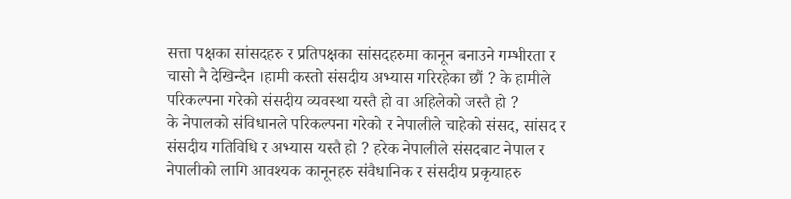सत्ता पक्षका सांसदहरु र प्रतिपक्षका सांसदहरुमा कानून बनाउने गम्भीरता र चासो नै देखिन्दैन ।हामी कस्तो संसदीय अभ्यास गरिरहेका छौं ? के हामीले परिकल्पना गरेको संसदीय व्यवस्था यस्तै हो वा अहिलेको जस्तै हो ?
के नेपालको संविधानले परिकल्पना गरेको र नेपालीले चाहेको संसद, सांसद र संसदीय गतिविधि र अभ्यास यस्तै हो ? हरेक नेपालीले संसदबाट नेपाल र नेपालीको लागि आवश्यक कानूनहरु संवैधानिक र संसदीय प्रकृयाहरु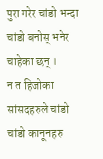पुरा गरेर चांडो भन्दा चांडो बनोस् भनेर चाहेका छन् ।
न त हिजोका सांसदहरुले चांडो चांडो कानूनहरु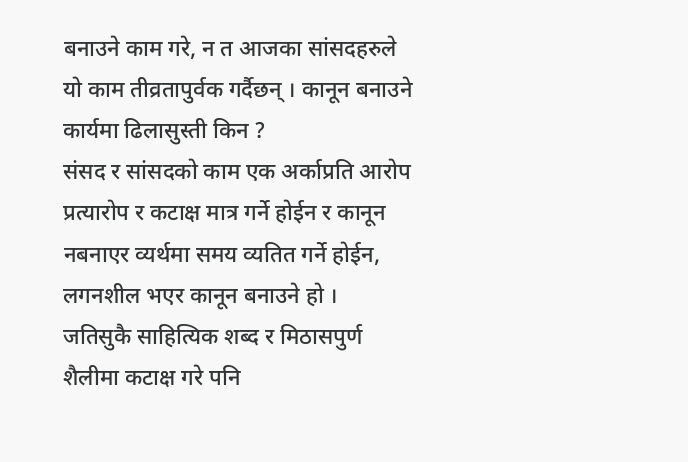बनाउने काम गरे, न त आजका सांसदहरुले यो काम तीव्रतापुर्वक गर्दैछन् । कानून बनाउने कार्यमा ढिलासुस्ती किन ?
संसद र सांसदको काम एक अर्काप्रति आरोप प्रत्यारोप र कटाक्ष मात्र गर्ने होईन र कानून नबनाएर व्यर्थमा समय व्यतित गर्ने होईन, लगनशील भएर कानून बनाउने हो ।
जतिसुकै साहित्यिक शब्द र मिठासपुर्ण शैलीमा कटाक्ष गरे पनि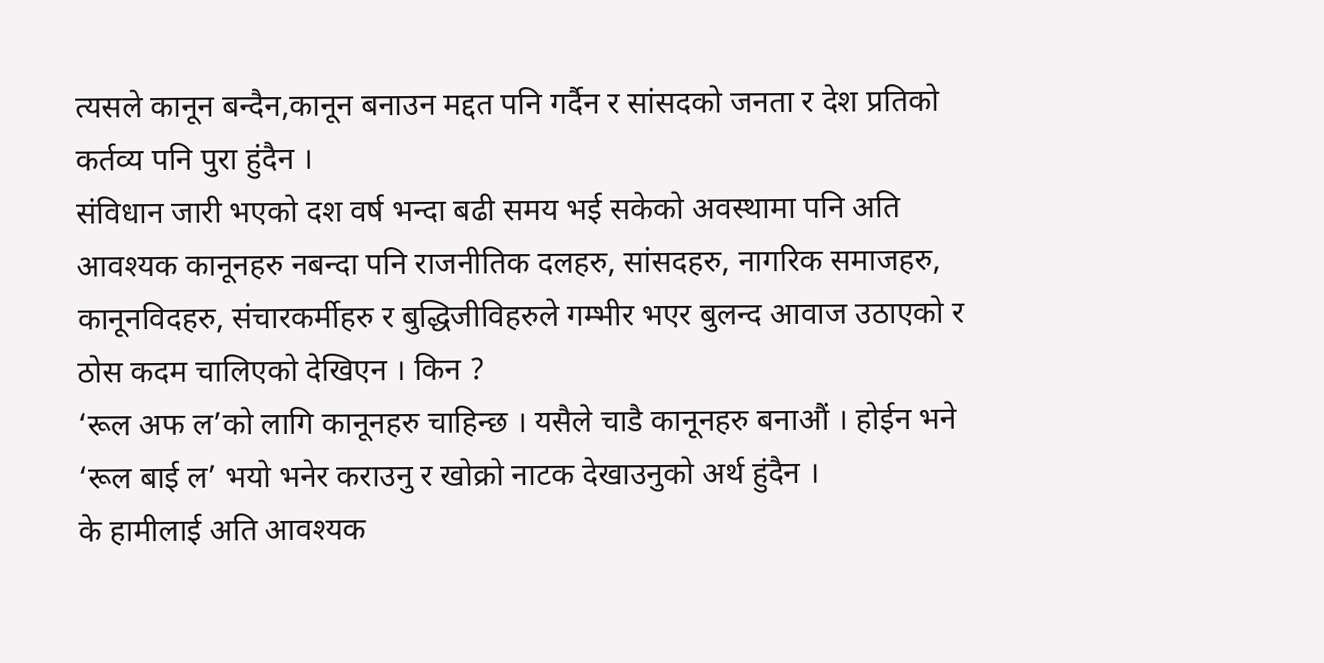त्यसले कानून बन्दैन,कानून बनाउन मद्दत पनि गर्दैन र सांसदको जनता र देश प्रतिको कर्तव्य पनि पुरा हुंदैन ।
संविधान जारी भएको दश वर्ष भन्दा बढी समय भई सकेको अवस्थामा पनि अति आवश्यक कानूनहरु नबन्दा पनि राजनीतिक दलहरु, सांसदहरु, नागरिक समाजहरु, कानूनविदहरु, संचारकर्मीहरु र बुद्धिजीविहरुले गम्भीर भएर बुलन्द आवाज उठाएको र ठोस कदम चालिएको देखिएन । किन ?
‘रूल अफ ल’को लागि कानूनहरु चाहिन्छ । यसैले चाडै कानूनहरु बनाऔं । होईन भने ‘रूल बाई ल’ भयो भनेर कराउनु र खोक्रो नाटक देखाउनुको अर्थ हुंदैन ।
के हामीलाई अति आवश्यक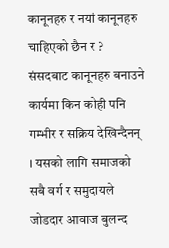कानूनहरु र नयां कानूनहरु चाहिएको छैन र ? संसदबाट कानूनहरु बनाउने कार्यमा किन कोही पनि गम्भीर र सक्रिय देखिन्दैनन् । यसको लागि समाजको सबै वर्ग र समुदायले जोडदार आवाज बुलन्द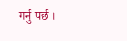गर्नु पर्छ ।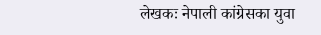लेखकः नेपाली कांग्रेसका युवा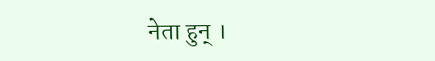नेता हुन् ।